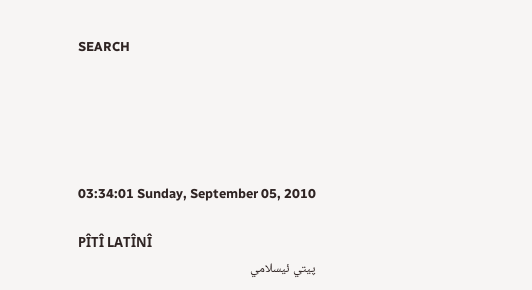SEARCH





03:34:01 Sunday, September 05, 2010

PÎTÎ LATÎNÎ
پيتي ئيسلامي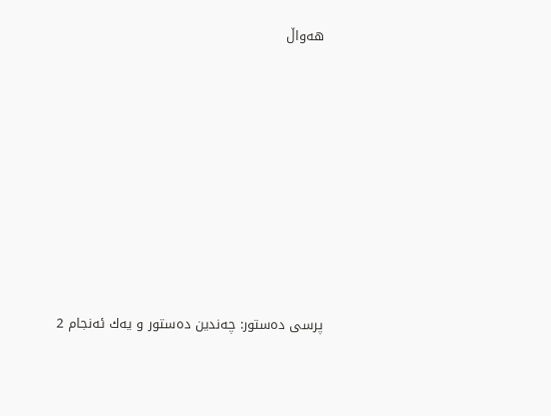هه‌واڵ












پرسی ده‌ستور: چه‌ندین ده‌ستور و یه‌ك ئه‌نجام 2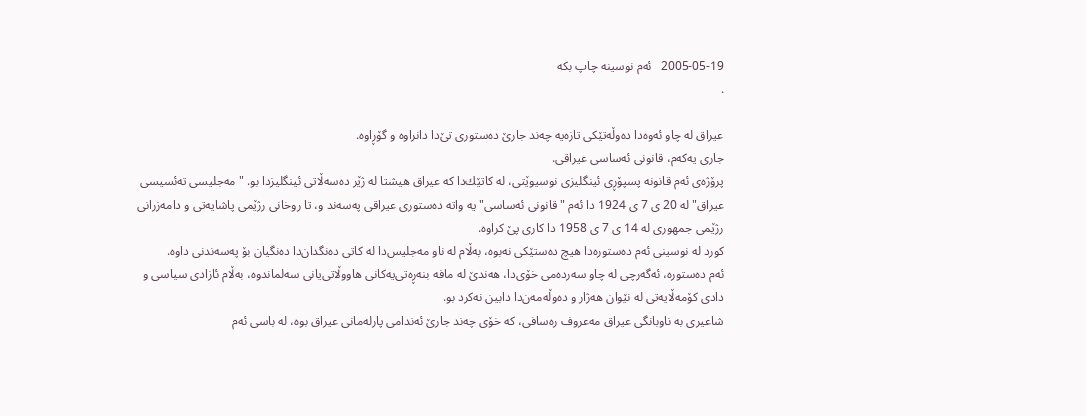2005-05-19   ئه‌م نوسینه چاپ بكه
.

عیراق له چاو ئه‌وه‌دا ده‌وڵه‌تێكی تازه‌یه چه‌ند جارێ ده‌ستوری تێ‌دا دانراوه و گۆڕاوه.
جاری یه‌كه‌م، قانونی ئه‌ساسی عیراقی.
پرۆژه‌ی ئه‌م قانونه پسپۆڕی ئینگلیزی نوسیوێتی، له كاتێك‌دا كه عیراق هیشتا له ژێر ده‌سه‌ڵاتی ئینگلیزدا بو. "مه‌جلیسی ته‌ئسیسی عیراق" له 20 ی 7 ی 1924 د‌ا ئه‌م "قانونی ئه‌ساسی"یه واته ده‌ستوری عیراقی په‌سه‌ند و، تا روخانی رژێمی پاشایه‌تی و دامه‌زرانی رژێمی جمهوری له 14 ی 7 ی 1958 دا كاری پێ كراوه.
كورد له نوسینی ئه‌م ده‌ستوره‌دا هیچ ده‌ستێكی نه‌بوه، به‌ڵام له ناو مه‌جلیس‌دا له كاتی ده‌نگدان‌د‌ا ده‌نگیان بۆ په‌سه‌ندنی داوه.
ئه‌م ده‌ستوره، ئه‌گه‌رچی له چاو سه‌رده‌می خۆی‌دا، هه‌ندێ له مافه بنه‌ڕه‌تی‌یه‌كانی هاووڵاتی‌یانی سه‌لماندوه، به‌ڵام ئازادی سیاسی و دادی كۆمه‌ڵایه‌تی له نێوان هه‌ژار و ده‌وڵه‌مه‌ن‌دا دابین نه‌كرد بو.
شاعیری به ناوبانگی عیراق مه‌عروف ره‌سافی، كه خۆی چه‌ند جارێ ئه‌ندامی پارله‌مانی عیراق بوه، له باسی ئه‌م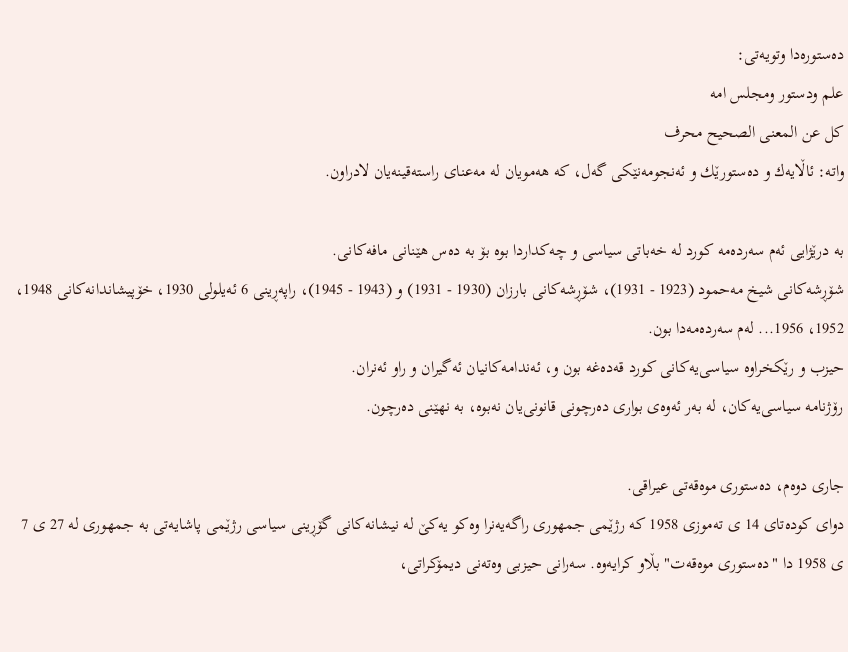ده‌ستوره‌دا وتویه‌تی:
علم ودستور ومجلس امه
كل عن المعنی الصحیح محرف
واته: ئاڵایه‌ك و ده‌ستورێك و ئه‌نجومه‌نێكی گه‌ل، كه هه‌مویان له مه‌عنای راسته‌قینه‌یان لادراون.

به درێژایی ئه‌م سه‌رده‌مه كورد له خه‌باتی سیاسی و چه‌كداردا بوه بۆ به‌ ده‌س هێنانی مافه‌كانی.
شۆڕشه‌كانی شیخ مه‌حمود (1923 - 1931)، شۆڕشه‌كانی بارزان (1930 - 1931) و (1943 - 1945)، راپه‌ڕینی 6 ئه‌یلولی 1930، خۆپیشاندانه‌كانی 1948، 1952، 1956... له‌م سه‌رده‌مه‌دا بون.
حیزب و رێكخراوه سیاسی‌یه‌كانی كورد قه‌ده‌غه بون و، ئه‌ندامه‌كانیان ئه‌گیران و راو ئه‌نران.
رۆژنامه‌ سیاسی‌یه‌كان، له به‌ر ئه‌وه‌ی بواری ده‌رچونی قانونی‌یان نه‌بوه، به نهێنی ده‌رچون.

جاری دوه‌م، ده‌ستوری موه‌قه‌تی عیراقی.
دوای كوده‌تای 14 ی ته‌موزی 1958 كه رژێمی جمهوری راگه‌یه‌نرا وه‌كو یه‌كێ له نیشانه‌كانی گۆڕینی سیاسی رژێمی پاشایه‌تی به جمهوری له 27 ی 7 ی 1958 دا "ده‌ستوری موه‌قه‌ت" بڵاو كرایه‌وه. سه‌رانی حیزبی وه‌ته‌نی دیمۆكراتی،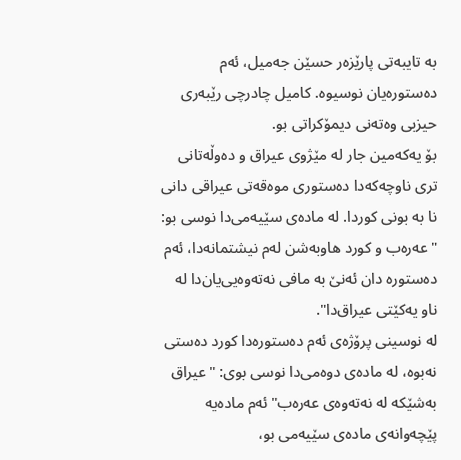به تایبه‌تی پارێزه‌ر حسێن جه‌میل، ئه‌م ده‌ستوره‌یان نوسیوه. كامیل چادرچی رێبه‌ری حیزبی وه‌ته‌نی دیمۆكراتی بو.
بۆ یه‌كه‌مین جار له مێژوی عیراق و ده‌وڵه‌تانی تری ناوچه‌كه‌دا ده‌ستوری موه‌قه‌تی عیراقی دانی نا به بونی كوردا. له ماده‌ی سێیه‌می‌دا نوسی بو: "عه‌ره‌ب و كورد هاوبه‌شن له‌م نیشتمانه‌دا، ئه‌م ده‌ستوره دان ئه‌نێ به مافی نه‌ته‌وه‌یی‌یان‌دا له ناو یه‌كێتی عیراق‌دا".
له نوسینی پرۆژه‌ی ئه‌م ده‌ستوره‌دا كورد ده‌ستی نه‌بوه، له ماده‌ی دوه‌می‌دا نوسی بوی: "عیراق به‌شێكه له نه‌ته‌وه‌ی عه‌ره‌ب" ئه‌م ماده‌یه پێچه‌وانه‌ی ماده‌ی سێیه‌می بو،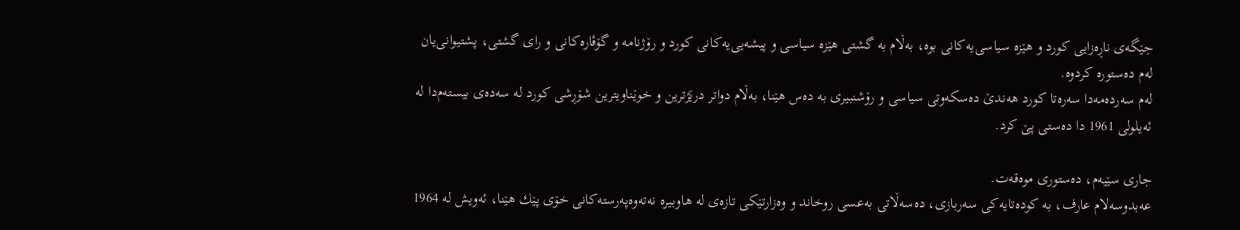جێگه‌ی ناڕه‌زایی كورد و هێزه سیاسی‌یه‌كانی بوه، به‌ڵام به گشتی هێزه سیاسی و پیشه‌یی‌یه‌كانی كورد و رۆژنامه و گۆڤاره‌كانی و رای گشتی، پشتیوانی‌یان له‌م ده‌ستوره كردوه.
له‌م سه‌رده‌مه‌دا سه‌ره‌تا كورد هه‌ندێ ده‌سكه‌وتی سیاسی و رۆشنبیری به ده‌س هێنا، به‌ڵام دواتر درێژترین و خوێناویترین شۆڕشی كورد له سه‌ده‌ی بیسته‌م‌دا له ئه‌یلولی 1961 دا ده‌ستی پێ كرد.

جاری سێیه‌م، ده‌ستوری موه‌قه‌ت.
عه‌بدوسه‌لام عارف، به كوده‌تایه‌كی سه‌ربازی، ده‌سه‌ڵاتی به‌عسی روخاند و وه‌زار‌تێكی تازه‌ی له هاوبیره نه‌ته‌وه‌په‌رسته‌كانی خۆی پێك هێنا، ئه‌ویش له 1964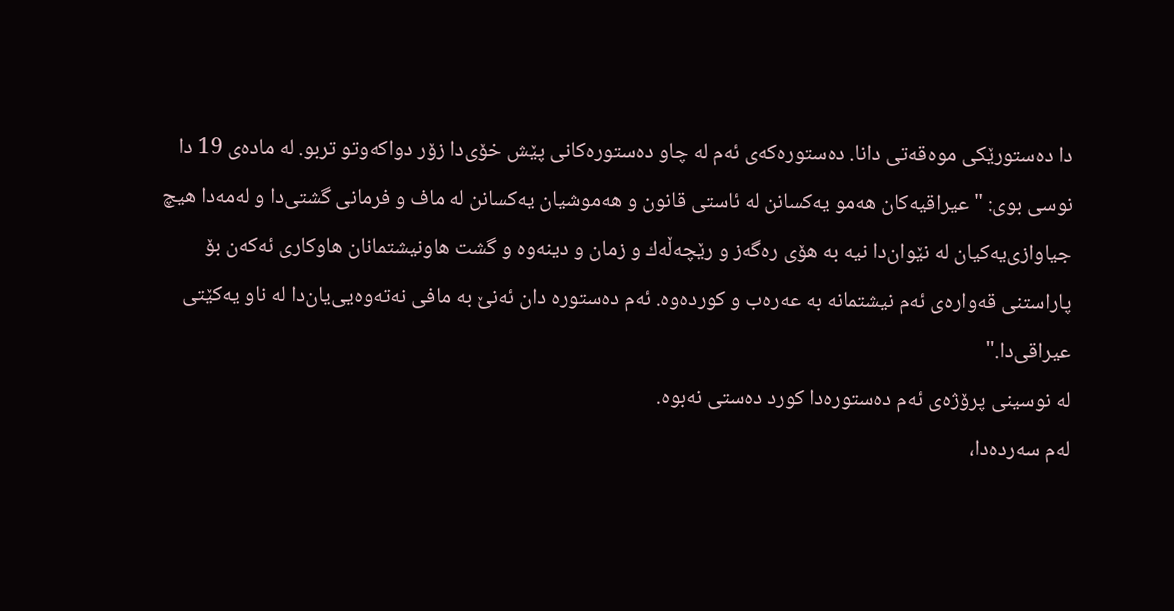دا ده‌ستورێكی موه‌قه‌تی دانا. ده‌ستوره‌كه‌ی ئه‌م له چاو ده‌ستوره‌كانی پێش خۆی‌دا زۆر دواكه‌وتو تربو. له ماده‌ی 19 دا نوسی بوی: "عیراقیه‌كان هه‌مو یه‌كسانن له ئاستی قانون و هه‌موشیان یه‌كسانن له ماف و فرمانی گشتی‌دا و له‌مه‌دا هیچ جیاوازی‌یه‌كیان له نێوان‌دا نیه به هۆی ره‌گه‌ز و رێچه‌ڵه‌ك و زمان و دینه‌وه و گشت هاونیشتمانان هاوكاری ئه‌كه‌ن بۆ پاراستنی قه‌واره‌ی ئه‌م نیشتمانه به عه‌ره‌ب و كورده‌وه. ئه‌م ده‌ستوره دان ئه‌نێ به مافی نه‌ته‌وه‌یی‌یان‌دا له ناو یه‌كێتی عیراقی‌دا."
له نوسینی پرۆژه‌ی ئه‌م ده‌ستوره‌دا كورد ده‌ستی نه‌بوه.
له‌م سه‌رده‌دا،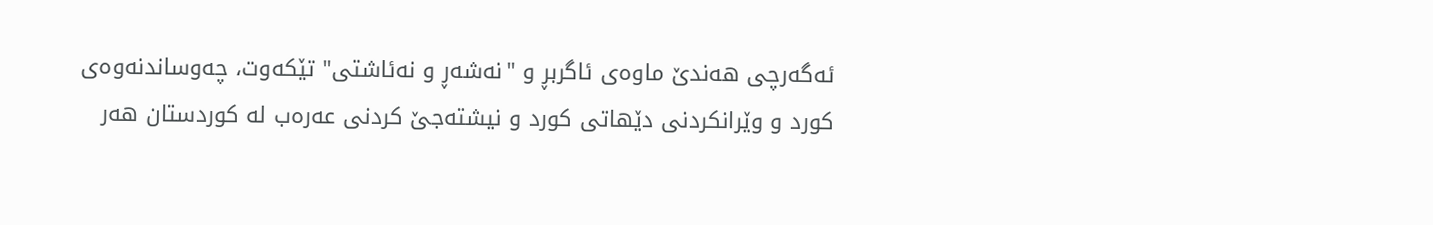ئه‌گه‌رچی هه‌ندێ ماوه‌ی ئاگربڕ و "نه‌شه‌ڕ و نه‌ئاشتی" تێكه‌وت، چه‌وساندنه‌وه‌ی كورد و وێرانكردنی دێهاتی كورد و نیشته‌جێ كردنی عه‌ره‌ب له كوردستان هه‌ر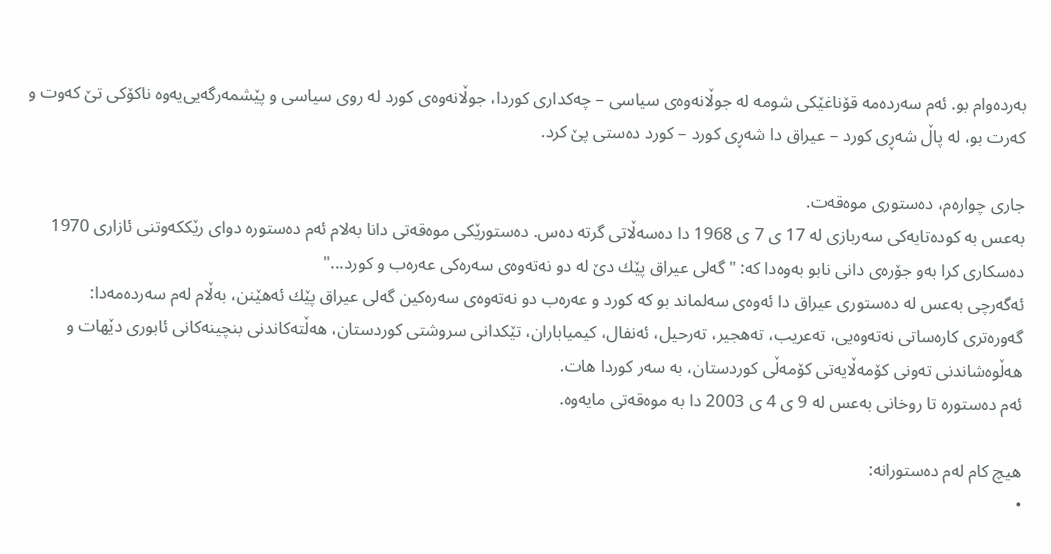به‌رده‌وام بو. ئه‌م سه‌رده‌مه قۆناغێكی شومه‌ له‌ جوڵانه‌وه‌ی سیاسی – چه‌كداری كوردا، جوڵانه‌وه‌ی كورد له روی سیاسی و پێشمه‌رگه‌یی‌یه‌وه ناكۆكی تێ كه‌وت و كه‌رت بو، له پاڵ شه‌ڕی كورد – عیراق دا شه‌ڕی كورد – كورد ده‌ستی پێ كرد.

جاری چواره‌م، ده‌ستوری موه‌قه‌ت.
به‌عس به كوده‌تایه‌كی سه‌ربازی له 17 ی 7 ی 1968 دا ده‌سه‌ڵاتی گرته ده‌س. ده‌ستورێكی موه‌قه‌تی دانا به‌لام ئه‌م ده‌ستوره دوای رێككه‌وتنی ئازاری 1970 ده‌سكاری كرا به‌و جۆره‌ی دانی نابو به‌وه‌دا كه: "گه‌لی عیراق پێك دێ له دو نه‌ته‌وه‌ی سه‌ره‌كی عه‌ره‌ب و كورد..."
ئه‌گه‌رچی به‌عس له ده‌ستوری عیراق دا ئه‌وه‌ی سه‌لماند بو كه كورد و عه‌ره‌ب دو نه‌ته‌وه‌ی سه‌ره‌كین گه‌لی عیراق پێك ئه‌هێنن، به‌ڵام له‌م سه‌رده‌مه‌دا:
گه‌وره‌تری كاره‌ساتی نه‌ته‌وه‌یی، ته‌عریب، ته‌هجیر، ته‌رحیل، ئه‌نفال، كیمیاباران، تێكدانی سروشتی كوردستان، هه‌ڵته‌كاندنی بنچینه‌كانی ئابوری دێهات و هه‌ڵوه‌شاندنی ته‌ونی كۆمه‌ڵایه‌تی كۆمه‌ڵی كوردستان، به سه‌ر كوردا هات.
ئه‌م ده‌ستوره تا روخانی به‌عس له 9 ی 4 ی 2003 دا به موه‌قه‌تی مایه‌وه.

هیچ كام له‌م ده‌ستورانه:
•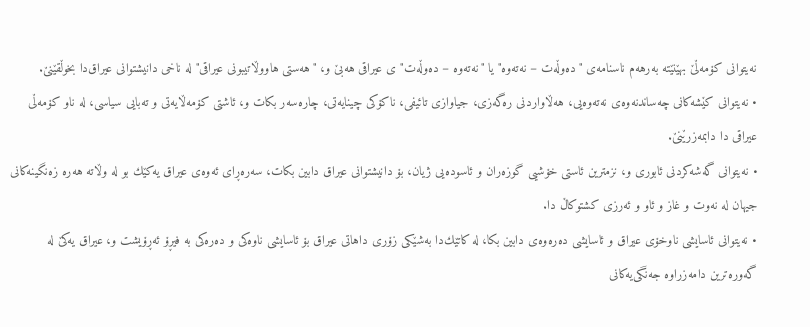نه‌یتوانی كۆمه‌ڵێ بهێنێته به‌رهه‌م ناسنامه‌ی "ده‌وڵه‌ت – نه‌ته‌وه" یا "نه‌ته‌وه – ده‌وڵه‌ت" ی عیراقی هه‌بێ و، "هه‌ستی هاووڵاتیبونی عیراقی" له ناخی دانیشتوانی عیراق‌دا بخوڵقێنێ.
• نه‌یتوانی كێشه‌كانی چه‌ساندنه‌وه‌ی نه‌ته‌وه‌یی، هه‌ڵاواردنی ره‌گه‌زی، جیاوازی تائیفی، ناكۆكی چینایه‌تی، چاره‌سه‌ر بكات و، ئاشتی كۆمه‌ڵایه‌تی و ته‌بایی سیاسی، له ناو كۆمه‌ڵی عیراقی دا دابمه‌زرێنێ.
• نه‌یتوانی گه‌شه‌كردنی ئابوری و، نزمترین ئاستی خۆشیی گوزه‌ران و ئاسوده‌یی ژیان، بۆ دانیشتوانی عیراق دابین بكات، سه‌ره‌ڕای ئه‌وه‌ی عیراق یه‌كێك بو له وڵاته هه‌ره زه‌نگینه‌كانی جیهان له نه‌وت و غاز و ئاو و ئه‌رزی كشتوكاڵ دا.
• نه‌یتوانی ئاسایشی ناوخۆی عیراق و ئاسایشی ده‌ره‌وه‌ی دابین بكا، له كاتێك‌دا به‌شێكی زۆری داهاتی عیراق بۆ ئاسایشی ناوه‌كی و ده‌ره‌كی به فیڕۆ ئه‌ڕۆیشت و، عیراق یه‌كێ له گه‌وره‌ترین دامه‌زراوه جه‌نگی‌یه‌كانی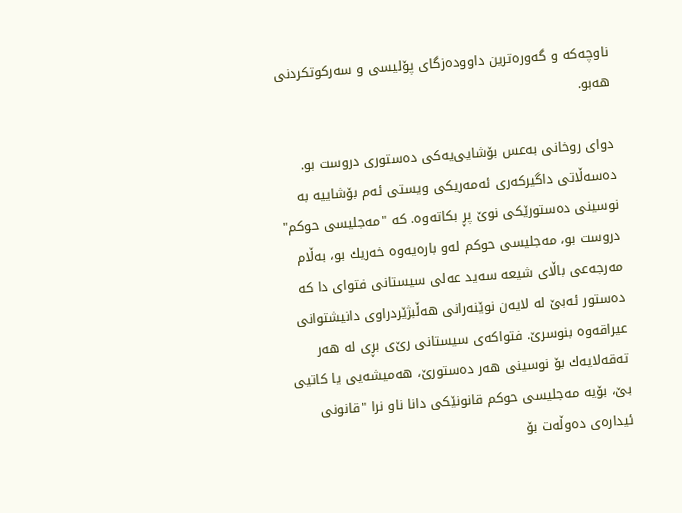ناوچه‌كه و گه‌وره‌ترین داووده‌زگای پۆلیسی و سه‌ركوتكردنی هه‌بو.

دوای روخانی به‌عس بۆشایی‌یه‌كی ده‌ستوری دروست بو. ده‌سه‌ڵاتی داگیركه‌ری ئه‌مه‌ریكی ویستی ئه‌م بۆشاییه به نوسینی ده‌ستورێكی نوێ پڕ بكاته‌وه. كه "مه‌جلیسی حوكم" دروست بو، مه‌جلیسی حوكم له‌و باره‌یه‌وه خه‌ریك بو، به‌ڵام مه‌رجه‌عی باڵای شیعه سه‌ید عه‌لی سیستانی فتوای دا كه ده‌ستور ئه‌بێ له لایه‌ن نوێنه‌رانی هه‌ڵبژێردراوی دانیشتوانی عیراقه‌وه بنوسرێ. فتواكه‌ی سیستانی رێ‌ی بڕی له هه‌ر ته‌قه‌لایه‌ك بۆ نوسینی هه‌ر ده‌ستورێ، هه‌میشه‌یی یا كاتیی بێ، بۆیه مه‌جلیسی حوكم قانونێكی دانا ناو نرا "قانونی ئیداره‌ی ده‌وڵه‌ت بۆ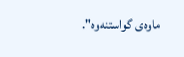ماوه‌ی گواستنه‌وه".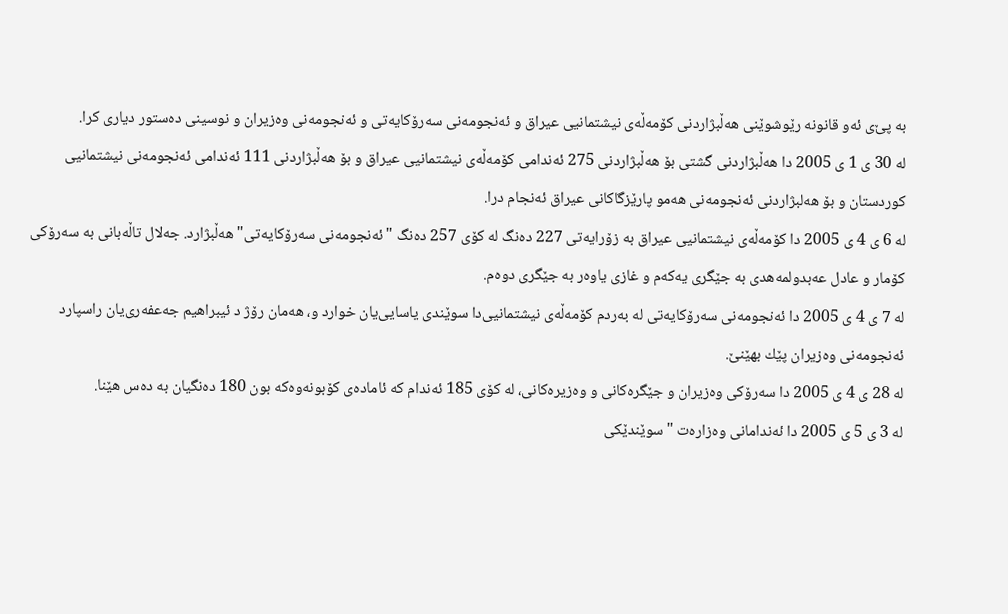به پێ‌ی ئه‌و قانونه رێوشوێنی هه‌ڵبژاردنی كۆمه‌ڵه‌ی نیشتمانیی عیراق و ئه‌نجومه‌نی سه‌رۆكایه‌تی و ئه‌نجومه‌نی وه‌زیران و نوسینی ده‌ستور دیاری كرا.
له 30 ی 1 ی 2005 دا هه‌ڵبژاردنی گشتی بۆ هه‌ڵبژاردنی 275 ئه‌ندامی كۆمه‌ڵه‌ی نیشتمانیی عیراق و بۆ هه‌ڵبژاردنی 111 ئه‌ندامی ئه‌نجومه‌نی نیشتمانیی كوردستان و بۆ هه‌لبژاردنی ئه‌نجومه‌نی هه‌مو پارێزگاكانی عیراق ئه‌نجام درا.
له 6 ی 4 ی 2005 دا كۆمه‌ڵه‌ی نیشتمانیی عیراق به زۆرایه‌تی 227 ده‌نگ له كۆی 257 ده‌نگ‌ "ئه‌نجومه‌نی سه‌رۆكایه‌تی" هه‌ڵبژارد. جه‌لال تاڵه‌بانی به سه‌رۆكی كۆمار و عادل عه‌بدولمه‌هدی به جێگری یه‌كه‌م و غازی یاوه‌ر به جێگری دوه‌م.
له 7 ی 4 ی 2005 دا ئه‌نجومه‌نی سه‌رۆكایه‌تی له به‌رد‌م كۆمه‌ڵه‌ی نیشتمانیی‌دا سوێندی یاسایی‌یان خوارد و، هه‌مان رۆژ د ئیبراهیم جه‌عفه‌ری‌یان راسپارد ئه‌نجومه‌نی وه‌زیران پێك بهێنێ.
له 28 ی 4 ی 2005 دا سه‌رۆكی وه‌زیران و جێگره‌كانی و وه‌زیره‌كانی، له كۆی 185 ئه‌ندام كه ئاماده‌ی كۆبونه‌وه‌كه بون 180 ده‌نگیان به ده‌س هێنا.
له 3 ی 5 ی 2005 دا ئه‌ندامانی وه‌زاره‌ت "سوێندێكی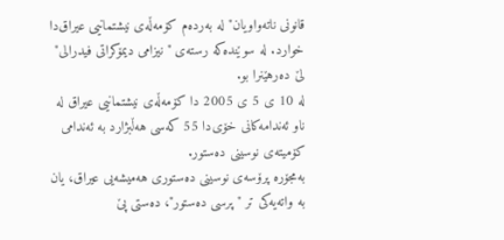قانونی ناته‌واویان" له به‌رده‌م كۆمه‌ڵه‌ی نیشتمانیی عیراق‌دا خوارد. له سوێنده‌كه رسته‌ی "نیزامی دیمۆكراتی فیدرالی" لێ ده‌رهێنرا بو.
له 10 ی 5 ی 2005 دا كۆمه‌ڵه‌ی نیشتمانیی عیراق له ناو ئه‌ندامه‌كانی خۆی‌دا 55 كه‌سی هه‌ڵبژارد به ئه‌ندامی كۆمیته‌ی نوسینی ده‌ستور.
به‌مجۆره پرۆسه‌ی نوسینی ده‌ستوری هه‌میشه‌یی عیراق، یان به واته‌یه‌كی تر "پرسی ده‌ستور"، ده‌ستی پێ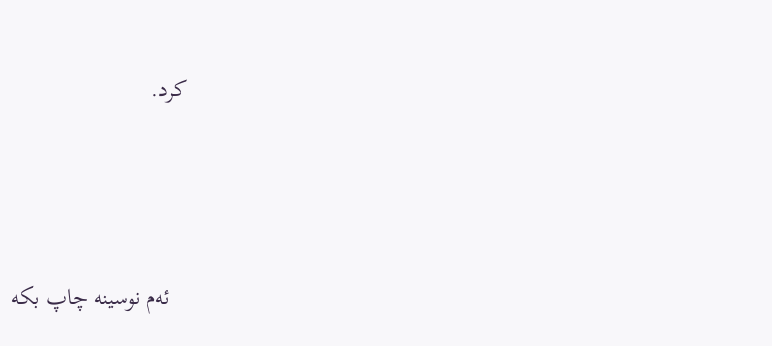كرد.



   ئه‌م نوسینه چاپ بكه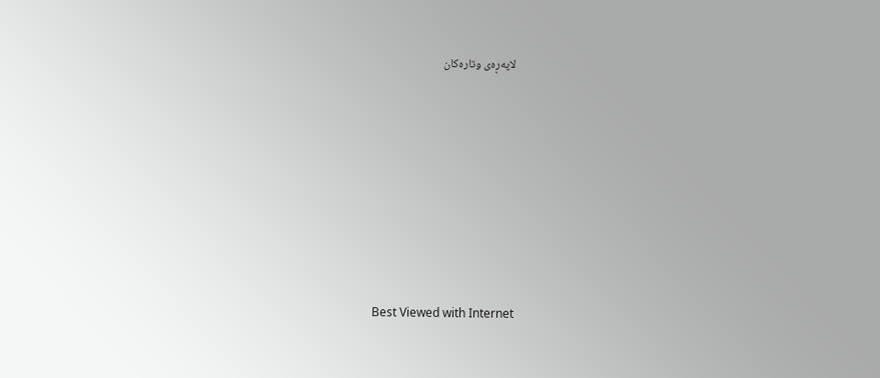لاپه‌ڕه‌ی وتاره‌کان










Best Viewed with Internet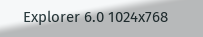Explorer 6.0 1024x768